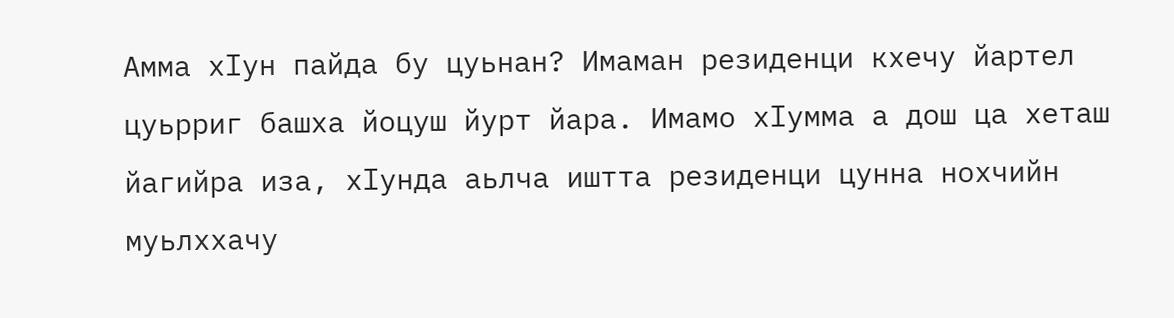Амма хӏун пайда бу цуьнан? Имаман резиденци кхечу йартел цуьрриг башха йоцуш йурт йара. Имамо хӏумма а дош ца хеташ йагийра иза, хӏунда аьлча иштта резиденци цунна нохчийн муьлххачу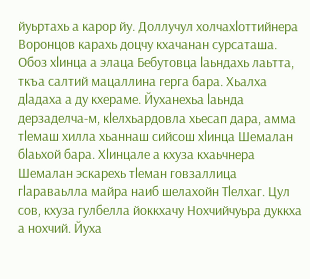йуьртахь а карор йу. Доллучул холчахӏоттийнера Воронцов карахь доцчу кхачанан сурсаташа. Обоз хӏинца а элаца Бебутовца ӏаьндахь лаьтта, ткъа салтий мацаллина герга бара. Хьалха дӏадаха а ду кхераме. Йуханехьа ӏаьнда дерзаделча-м, кӏелхьардовла хьесап дара, амма тӏемаш хилла хьаннаш сийсош хӏинца Шемалан бӏаьхой бара. Хӏинцале а кхуза кхаьчнера Шемалан эскарехь тӏеман говзаллица гӏараваьлла майра наиб шелахойн Тӏелхаг. Цул сов, кхуза гулбелла йоккхачу Нохчийчуьра дуккха а нохчий. Йуха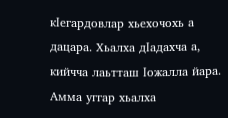кӏегардовлар хьехочохь а дацара. Хьалха дӏадахча а, кийчча лаьтташ ӏожалла йара. Амма уггар хьалха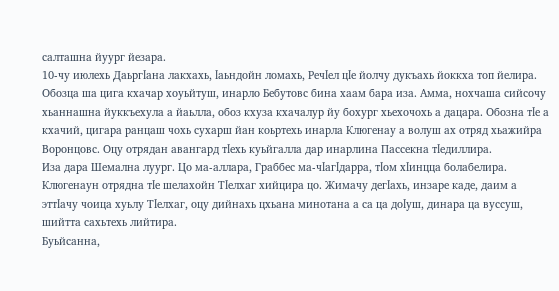салташна йуург йезара.
10-чу июлехь Даьргӏана лакхахь, ӏаьндойн ломахь, Речӏел цӏе йолчу дукъахь йоккха топ йелира. Обозца ша цига кхачар хоуьйтуш, инарло Бебутовс бина хаам бара иза. Амма, нохчаша сийсочу хьаннашна йуккъехула а йаьлла, обоз кхуза кхачалур йу бохург хьехочохь а дацара. Обозна тӏе а кхачий, цигара ранцаш чохь сухарш йан коьртехь инарла Клюгенау а волуш ах отряд хьажийра Воронцовс. Оцу отрядан авангард тӏехь куьйгалла дар инарлина Пассекна тӏедиллира.
Иза дара Шемална луург. Цо ма-аллара, Граббес ма-чӏагӏдарра, тӏом хӏинцца болабелира. Клюгенаун отрядна тӏе шелахойн Тӏелхаг хийцира цо. Жимачу дегӏахь, инзаре каде, даим а эттӏачу чоица хуьлу Тӏелхаг, оцу дийнахь цхьана минотана а са ца доӏуш, динара ца вуссуш, шийтта сахьтехь лийтира.
Буьйсанна,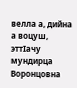велла а, дийна а воцуш, эттӏачу мундирца Воронцовна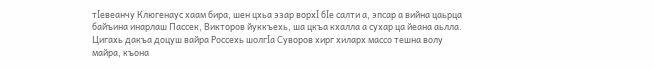тӏевеанчу Клюгенаус хаам бира, шен цхьа эзар ворхӏ бӏе салти а, эпсар а вийна цаьрца байъина инарлаш Пассек, Викторов йуккъехь, ша цкъа кхалла а сухар ца йеана аьлла.
Цигахь дакъа доцуш вайра Россехь шолгӏа Суворов хирг хиларх массо тешна волу майра, къона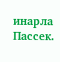инарла Пассек.